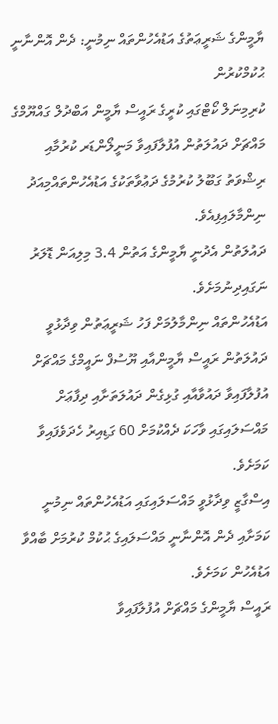ޔާމީންގެ ޝަރީޢަތުގެ އަޑުއެހުންތައް ނިމުނީ: ދެން އޮންނާނީ ޙުކުމްކުރުން
ކުރިމިނަލް ކޯޓްގައި ކުރީގެ ރައީސް ޔާމީން އަބްދުލް ގައްޔޫމްގެ މައްޗަށް ދައުލަތުން އުފުލާފައިވާ މަނީލޯންޑަރ ކުރުމާއި ރިޝްވަތު ގަބޫލު ކުރުމުގެ ދަޢުވާތަކުގެ އަޑުއެހުންތައްމިއަދު ނިންމާލައިފިއެވެ.
ދައުލަތުން އެދުނީ ޔާމީންގެ އަތުން 3.4 މިލިއަން ޑޮލަރު ނަގައިދިނުމަށެވެ.
އަޑުއެހުންތައް ނިންމާލުމަށް ފަހު ޝަރީޢަތުން ވިދާޅުވީ ދައުލަތުން ރައީސް ޔާމީންއާއި ޔޫސުފް ނައީމްގެ މައްޗަށް އުފުލާފައިވާ ދައުވާއާއި ގުޅިގެން ދައުލަތަށާއި ދިފާޢަށް މައްސަލައިގައި ވާހަކަ ދެއްކުމަށް 60 ގަޑިއިރު ހެދަވެފައިވާ ކަމަށެވެ.
އިސްގާޒީ ވިދާޅުވީ މައްސަލައިގައި އަޑުއެހުންތައް ނިމުނީ ކަމަށާއި ދެން އޮންނާނީ މައްސަލައިގެ ޙުކުމް ކުރުމަށް ބާއްވާ އަޑުއެހުން ކަމަށެވެ.
ރައީސް ޔާމީންގެ މައްޗަށް އުފުލާފައިވާ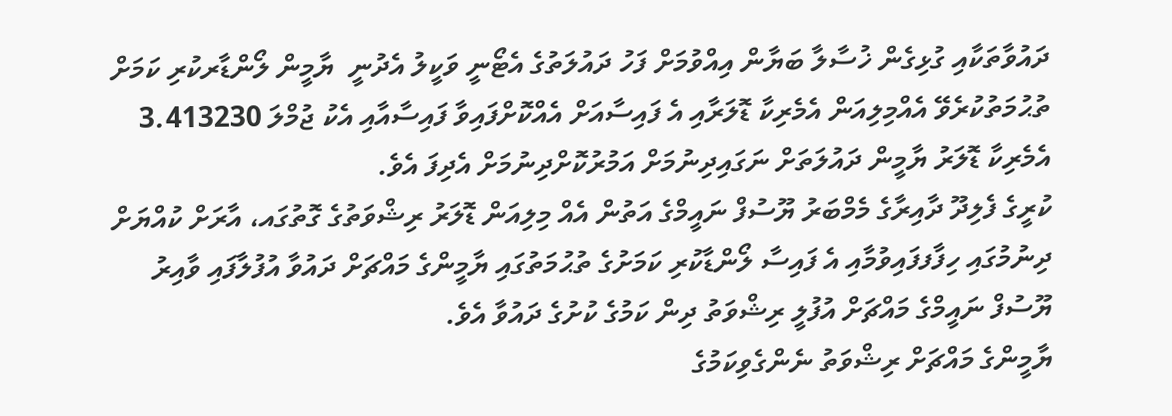ދައުވާތަކާއި ގުޅިގެން ޚުސާލާ ބަޔާން އިއްވުމަށް ފަހު ދައުލަތުގެ އެޓޯނީ ވަކީލު އެދުނީ  ޔާމީން ލޯންޑާރކުރި ކަމަށް ތުޙުމަތުކުރެވޭ އެއްމިލިއަން އެމެރިކާ ޑޮލަރާއި އެ ފައިސާއަށް އެއްކޮށްފައިވާ ފައިސާއާއި އެކު ޖުމްލަ 3.413230 އެމެރިކާ ޑޮލަރު ޔާމީން ދައުލަތަށް ނަގައިދިނުމަށް އަމުރުކޮށްދިނުމަށް އެދިފަ އެވެ.
ކުރީގެ ފެލިދޫ ދާއިރާގެ މެމްބަރު ޔޫސުފް ނައީމްގެ އަތުން އެއް މިލިއަން ޑޮލަރު ރިޝްވަތުގެ ގޮތުގައ، އާރަށް ކުއްޔަށް ދިނުމުގައި ހިފާފފައިވުމާއި އެ ފައިސާ ލޯންޑާކުރި ކަމަށުގެ ތުޙުމަތުގައި ޔާމީންގެ މައްޗަށް ދައުވާ އުފުލާފައި ވާއިރު ޔޫސުފް ނައީމްގެ މައްޗަށް އުފުލީ ރިޝްވަތު ދިން ކަމުގެ ކުށުގެ ދައުވާ އެވެ.
ޔާމީންގެ މައްޗަށް ރިޝްވަތު ނެންގެވިކަމުގެ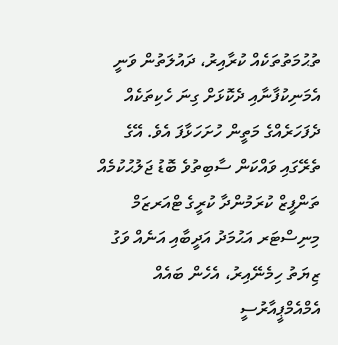ތުޙުމަތުތަކެއް ކުރާއިރު، ދައުލަތުން ވަނީ އެމަނިކުފާނާއި ދެކޮޅަށް ގިނަ ހެކިތަކެއް ދެފަހަރެއްގެ މަތީން ހުށަހަޅާފަ އެވެ. އޭގެ ތެރޭގައި ވައްކަން ސާބިތުވެ ބޮޑު ޖަލުޙުކުމެއް ތަންފީޒް ކުރަމުންދާ ކުރީގެ ޓްއަރޒަމް މިނިސްޓަރ އަޙުމަދު އަދީބާއި އަނެއް ވަގު ޒިޔަތު ހިމެނޭއިރު، އެހެން ބައެއް އެމްއެމްޕީއާރުސީ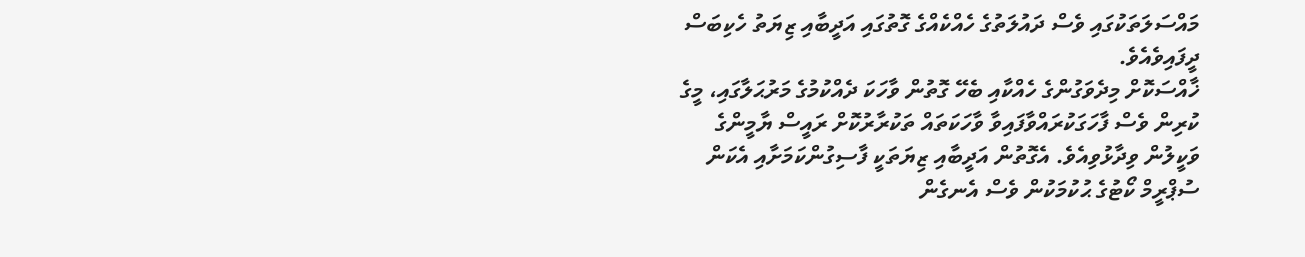މައްސަލަތަކުގައި ވެސް ދައުލަތުގެ ހެއްކެއްގެ ގޮތުގައި އަދީބާއި ޒިޔަތު ހެކިބަސް ދީފައިވެއެވެ.
ޚާއްސަކޮށް މިދެވަގުންގެ ހެއްކާއި ބެހޭ ގޮތުން ވާހަކަ ދެއްކުމުގެ މަރުޙަލާގައި، މީގެ ކުރިން ވެސް ފާހަގަކުރައްވާފައިވާ ވާހަކަތައް ތަކުރާރުކޮށް ރައީސް ޔާމީންގެ ވަކީލުން ވިދާޅުވިއެވެ. އެގޮތުން އަދީބާއި ޒިޔަތަކީ ފާސިގުންކަމަށާއި އެކަން ސުޕްރީމް ކޯޓުގެ ޙުކުމަކުން ވެސް އެނގެން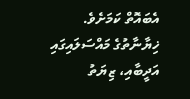އެބައޮތް ކަމަށެވެ.
ޚިޔާނާތުގެ މައްސަލައިގައި އަދީބާއި، ޒިޔަތު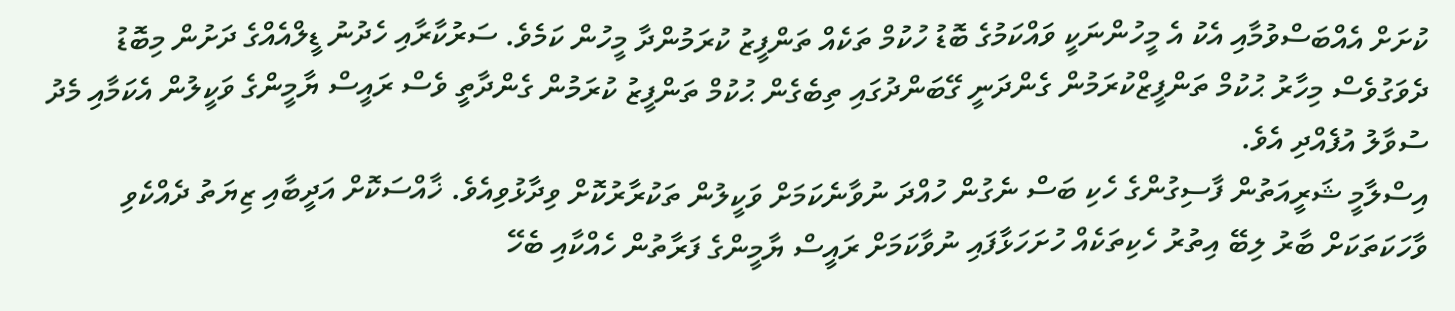ކުށަށް އެއްބަސްވުމާއި އެކު އެ މީހުންނަކީ ވައްކަމުގެ ބޮޑު ހުކުމް ތަކެއް ތަންފީޒު ކުރަމުންދާ މީހުން ކަމެވެ. ސަރުކާރާއި ހެދުނު ޑީލްއެއްގެ ދަށުން މިބޮޑު ދެވަގުވެސް މިހާރު ޙުކުމް ތަންފީޒްކުރަމުން ގެންދަނީ ގޭބަންދުގައި ތިބެގެން ޙުކުމް ތަންފީޒު ކުރަމުން ގެންދާތީ ވެސް ރައީސް ޔާމީންގެ ވަކީލުން އެކަމާއި މެދު ސުވާލު އުފެއްދި އެވެ.
އިސްލާމީ ޝަރީއަތުން ފާސިގުންގެ ހެކި ބަސް ނެގުން ހުއްދަ ނުވާނެކަމަށް ވަކީލުން ތަކުރާރުކޮށް ވިދާޅުވިއެވެ. ޚާއްސަކޮށް އަދީބާއި ޒިޔަތު ދެއްކެވި ވާހަކަތަކަށް ބާރު ލިބޭ އިތުރު ހެކިތަކެއް ހުށަހަޅާފައި ނުވާކަމަށް ރައީސް ޔާމީންގެ ފަރާތުން ހެއްކާއި ބެހޭ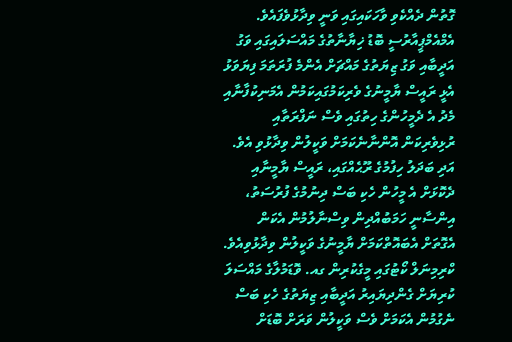ގޮތުން ދެއްކެވި ވާހަކައިގައި ވަނީ ވިދާޅުވެފައެވެ.
އެމްއެމްޕީއާރުސީ ބޮޑު ޚިޔާނާތުގެ މައްސަލައިގައި ވަގު އަދީބާއި ވަގު ޒިޔަތުގެ މައްޗަށް އެންމެ ފުރަތަމަ ފިޔަވަޅު އެޅީ ރައީސް ޔާމީނުގެ ވެރިކަމުގައިކަމުން އެމަނިކުފާނާއި މެދު އެ ދެމީހުންގެ ހިތުގައި ވެސް ނަފްރަތާއި ރުޅިވެރިކަން އޮންނާނެކަމަށް ވަކީލުން ވިދާޅުވި އެވެ. އަދި ބަދަލު ހިފުމުގެ ރޫޙެއްގައި، ރައީސް ޔާމީނާއި ދެކޮޅަށް އެ މީހުން ހެކި ބަސް ދިނުމުގެ ފުރުސަތު، އިންސާނީ ހަމަބުއްދިން ވިސްނާލުމުން އެކަން އެގޮތަށް އެބައޮތްކަމަށް ޔާމީނުގެ ވަކީލުން ވިދާޅުވިއެވެ.
ކްރިމިނަލް ކޯޓުގައި މީގެކުރިން ގއ. ވޮޑަމުލާގެ މައްސަލަ ކުރިޔަށް ގެންދިޔައިރު އަދީބާއި ޒިޔަތުގެ ހެކި ބަސް ނެގުމުން އެކަމަށް ވެސް ވަކީލުން ވަރަށް ބޮޑަށް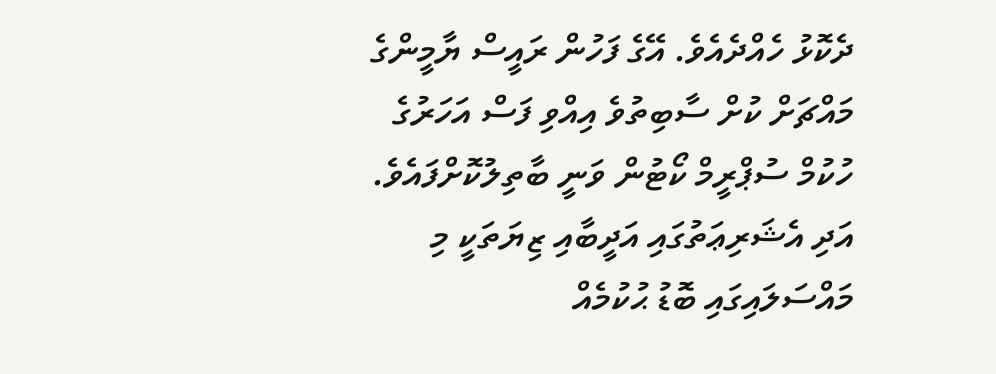ދެކޮޅު ހެއްދެއެވެ. އޭގެ ފަހުން ރައީސް ޔާމީންގެ މައްޗަށް ކުށް ސާބިތުވެ އިއްވި ފަސް އަހަރުގެ ހުކުމް ސުޕްރީމް ކޯޓުން ވަނީ ބާތިލުކޮށްފައެވެ. އަދި އެޝަރިޢަތުގައި އަދީބާއި ޒިޔަތަކީ މި މައްސަލައިގައި ބޮޑު ޙުކުމެއް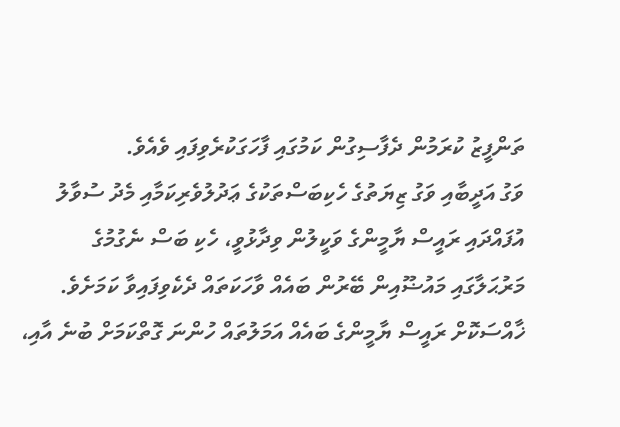ތަންފީޒު ކުރަމުން ދެފާސިގުން ކަމުގައި ފާހަގަކުރެވިފައި ވެއެވެ.
ވަގު އަދީބާއި ވަގު ޒިޔަތުގެ ހެކިބަސްތަކުގެ ޢަދުލުވެރިކަމާއި މެދު ސުވާލު އުފައްދައި ރައީސް ޔާމީންގެ ވަކީލުން ވިދާޅުވީ، ހެކި ބަސް ނެގުމުގެ މަރުޙަލާގައި މައުޟޫއިން ބޭރުން ބައެއް ވާހަކަތައް ދެކެވިފައިވާ ކަމަށެވެ. ޚާއްސަކޮށް ރައީސް ޔާމީންގެ ބައެއް އަމަލުތައް ހުންނަ ގޮތްކަމަށް ބުނެ އާއި،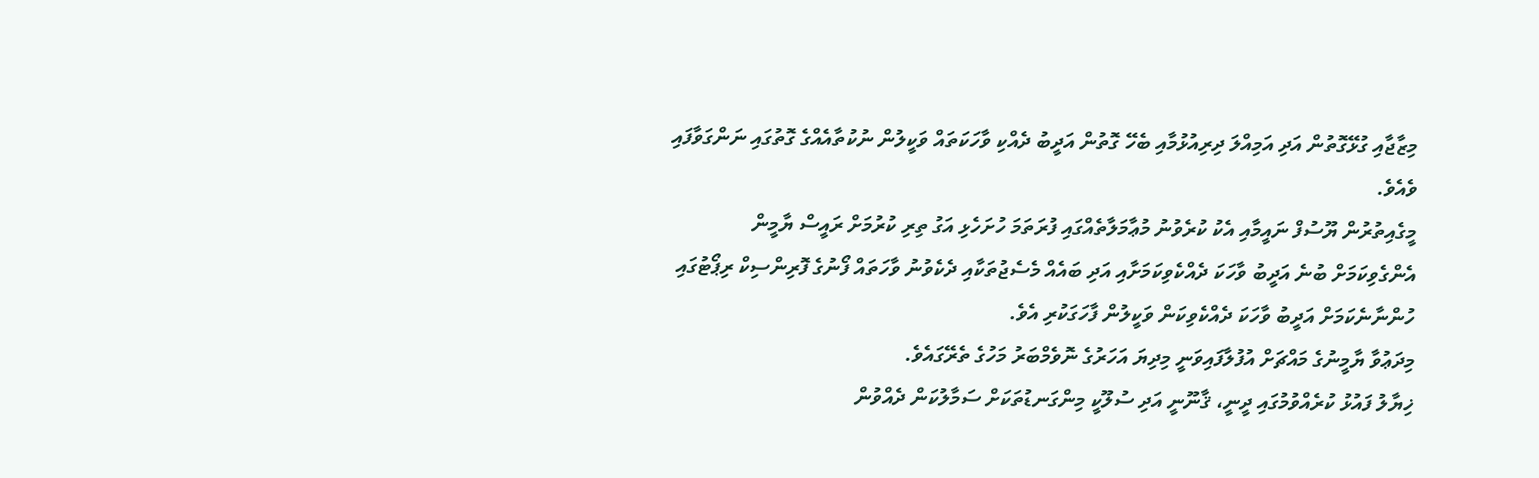މިޒާޖާއި ގުޅޭގޮތުން އަދި އަމިއްލަ ދިރިއުޅުމާއި ބެހޭ ގޮތުން އަދީބު ދެއްކި ވާހަކަތައް ވަކީލުން ނުކުތާއެއްގެ ގޮތުގައި ނަންގަވާފައި ވެއެވެ.
މީގެއިތުރުން ޔޫސުފް ނައީމާއި އެކު ކުރެވުނު މުޢާމަލާތެއްގައި ފުރަތަމަ ހުށަހެޅި އަގު ތިރި ކުރުމަށް ރައީސް ޔާމީން އެންގެވިކަމަށް ބުނެ އަދީބު ވާހަކަ ދެއްކެވިކަމަށާއި އަދި ބައެއް މެސެޖުތަކާއި ދެކެވުނު ވާހަތައް ފޯނުގެ ފޮރިންސިކް ރިޕޯޓުގައި ހުންނާނެކަމަށް އަދީބު ވާހަކަ ދެއްކެވިކަން ވަކީލުން ފާހަގަކުރި އެވެ.
މިދަޢުވާ ޔާމީނުގެ މައްޗަށް އުފުލާފައިވަނީ މިދިޔަ އަހަރުގެ ނޮވެމްބަރު މަހުގެ ތެރޭގައެވެ.
ޚިޔާލު ފައުޅު ކުރެއްވުމުގައި ދީނީ، ޤާނޫނީ އަދި ސުލޫކީ މިންގަނޑުތަކަށް ސަމާލުކަން ދެއްވުން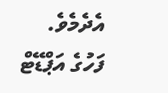އެދެމެވެ.
ފަހުގެ އަޕްޑޭޓް